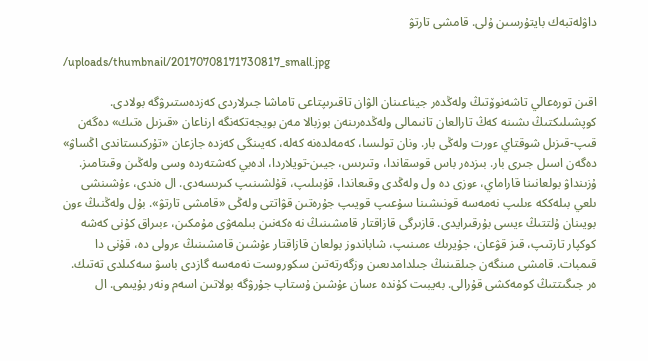داۋلەتبەك بايتۇرسىن ۇلى. قامشى تارتۋ

/uploads/thumbnail/20170708171730817_small.jpg

اقىن تورەعالي تاشەنوۆتىڭ ولەڭدەر جيناعىنان الۋان تاقىرىپتاعى تاماشا جىرلاردى كەزدەستىرۋگە بولادى. كوپشىلىكتىڭ ىشىنە كەڭ تارالعان تانىمالى ولەڭدەرىنەن بوزبالا مەن بويجەتكەنگە ارناعان «قىزىل ەتىك» دەگەن قىپ-قىزىل شوقتاي ءورت ولەڭى بار. ونان تولىسا، كەمەلدەنە كەلە، كەيىنگى كەزدە جازعان «تۇركىستاندى اڭساۋ» دەگەن اسىل جىرى بار. بىزدەر باس قوسقاندا، وتىرىس، جيىن-تويلاردا، ادەبي كەشتەردە وسى ولەڭىن وقىتامىز. ۇزىنداۋ بولعانىنا قاراماي، ءوزى دە ول ولەڭدى وقىعاندا، قۇبىلىپ، قۇلشىنىپ كىرىسەدى. ال ەندى، ءۇشىنشى ىلعي بىلەككە ءىلىپ نەمەسە قونىشىنا سۇعىپ قويىپ جۇرەتىن قۋاتتى ولەڭى «قامشى تارتۋ». بۇل ولەڭنىڭ ءون بويىنان ۇلتتىڭ ءيسى بۇرقىرايدى. قازىرگى قازاقتار قامشىنىڭ نە ەكەنىن بىلمەۋى مۇمكىن، ءبىراق كۇنى كەشە كوكپار تارتىپ، قىز قۋعان، جۇيرىك ءمىنىپ، شاباندوز بولعان قازاقتار ءۇشىن قامشىنىڭ ءرولى دە، قۇنى دا قىمبات. قامشى مىنگەن جىلقىنىڭ جىلدامدىعىن وزگەرتەتىن سكوروست نەمەسە گازدى باسۋ سەكىلدى تەتىك. ەر جىگىتتىڭ كومەكشى قۇرالى. بەيبىت كۇندە ءسان ءۇشىن ۇستاپ جۇرۋگە بولاتىن اسەم ونەر بۇيىمى. ال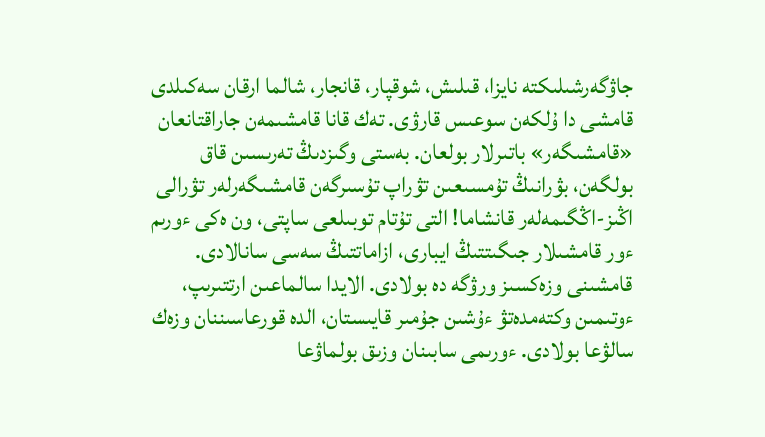جاۋگەرشىلىكتە نايزا، قىلىش، شوقپار، قانجار، شالما ارقان سەكىلدى قامشى دا ۇلكەن سوعىس قارۋى. تەك قانا قامشىمەن جاراقتانعان «قامشىگەر» باتىرلار بولعان. بەستى وگىزدىڭ تەرىسىن قاق بولگەن، بۋرانىڭ تۇمسىعىن تۋراپ تۇسىرگەن قامشىگەرلەر تۋرالى اڭىز-اڭگىمەلەر قانشاما! التى تۇتام توبىلعى ساپتى، ون ەكى ءورىم ءور قامشىلار جىگىتتىڭ ايبارى، ازاماتتىڭ سەسى سانالادى. قامشىنى وزەكسىز ورۋگە دە بولادى. الايدا سالماعىن ارتتىرىپ، ءوتىمىن وكتەمدەتۋ ءۇشىن جۇمىر قايىستان، الدە قورعاسىننان وزەك سالۋعا بولادى. ءورىمى سابىنان وزىق بولماۋعا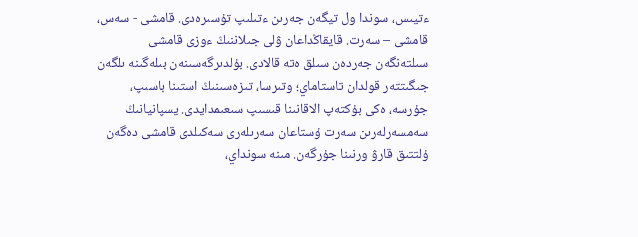ءتيىس، سوندا ول تيگەن جەرىن ءتىلىپ تۇسىرەدى. قامشى - سەس، قامشى – سەرت. قايقاڭداعان ۋلى جىلاننىڭ ءوزى قامشى سىلتەنگەن جەردەن سىلق ەتە قالادى. بۇلدىرگەسىنەن بىلەگىنە ىلگەن جىگىتتەر قولدان تاستاماي؛ وتىرسا، تىزەسىنىڭ استىنا باسىپ، جۇرسە، ەكى بۇكتەپ الاقانىنا قىسىپ سىعىمدايدى. يسپانيانىڭ سەمسەرلەرىن سەرت ۇستاعان سەرىلەرى سەكىلدى قامشى دەگەن ۇلتتىق قارۋ ورنىنا جۇرگەن. مىنە سونداي،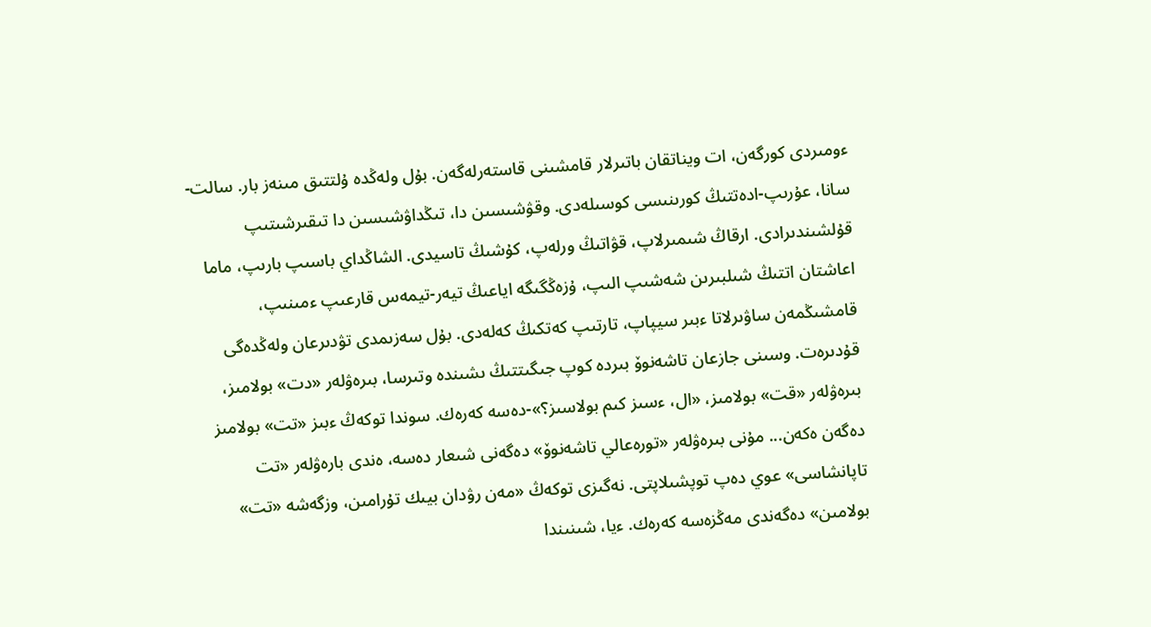ءومىردى كورگەن، ات ويناتقان باتىرلار قامشىنى قاستەرلەگەن. بۇل ولەڭدە ۇلتتىق مىنەز بار. سالت-سانا، عۇرىپ-ادەتتىڭ كورىنىسى كوسىلەدى. وقۋشىسىن دا، تىڭداۋشىسىن دا تىقىرشىتىپ قۇلشىندىرادى. ارقاڭ شىمىرلاپ، قۋاتىڭ ورلەپ، كۇشىڭ تاسيدى. الشاڭداي باسىپ بارىپ، ماما اعاشتان اتتىڭ شىلبىرىن شەشىپ الىپ، ۇزەڭگىگە اياعىڭ تيەر-تيمەس قارعىپ ءمىنىپ، قامشىڭمەن ساۋىرلاتا ءبىر سيپاپ، تارتىپ كەتكىڭ كەلەدى. بۇل سەزىمدى تۋدىرعان ولەڭدەگى قۇدىرەت. وسىنى جازعان تاشەنوۆ بىردە كوپ جىگىتتىڭ ىشىندە وتىرسا، بىرەۋلەر «دت» بولامىز، بىرەۋلەر «قت» بولامىز، «ال، ءسىز كىم بولاسىز؟»-دەسە كەرەك. سوندا توكەڭ ءبىز «تت» بولامىز دەگەن ەكەن... مۇنى بىرەۋلەر «تورەعالي تاشەنوۆ» دەگەنى شىعار دەسە، ەندى بارەۋلەر «تت تاپانشاسى» عوي دەپ توپشىلاپتى. نەگىزى توكەڭ «مەن رۋدان بيىك تۇرامىن، وزگەشە «تت» بولامىن» دەگەندى مەڭزەسە كەرەك. ءيا، شىنىندا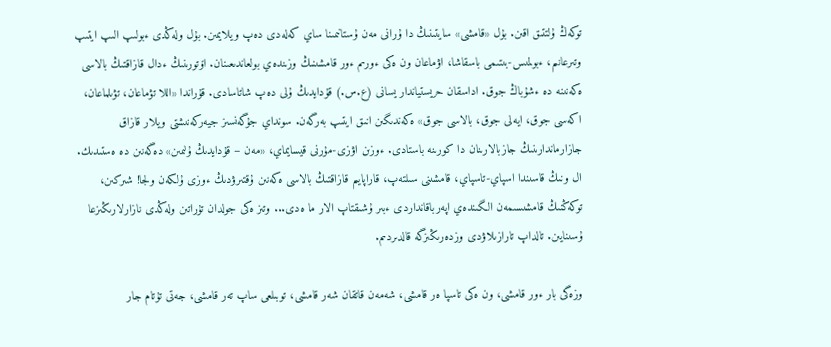توكەڭ ۇلتتىق اقىن. بۇل «قامشى» سايتىنىڭ دا ۇرانى مەن ۇستانىمىنا ساي كەلەدى دەپ ويلايمىن. بۇل ولەڭدى ءبولىپ الىپ ايتىپ وتىرعانىم، ءبولمىس-بىتىمى باسقاشا، اۋماعان ون ەكى ءورىم ءور قامشىنىڭ وزىندەي بولعاندىعىنان. اۆتورىنىڭ ءدال قازاقتىڭ بالاسى ەكەنىنە دە ءشۇباڭ جوق. اداسقان حريستياندار يسانى (ع.س.) قۇدايدىڭ ۇلى دەپ شاتاسادى. قۇراندا «اللا تۋماعان، تۋىلماعان، اكەسى جوق، ايەلى جوق، بالاسى جوق» ەكەندىگىن انىق ايتىپ بەرگەن. سونداي جۇگەنسىز جيەركەنىشتى ويلار قازاق جازارماندارىنىڭ جازبالارىنان دا كورىنە باستادى. ءوزىن اۋزى-مۇرنى قيسايماي، «مەن – قۇدايدىڭ ۇلىمىن» دەگەنىن دە ەستىدىك. ال ونىڭ قاسىندا اسپاي-تاسپاي، قامشىنى سىلتەپ، قاراپايىم قازاقتىڭ بالاسى ەكەنىن ۇقتىرۋدىڭ ءوزى ۇلكەن ولجا! شىركىن، توكەڭنىڭ قامشىسىمەن الگىندەي اپەرباقانداردى ءبىر ۇشىقتاپ الار ما ەدى... وتىز ەكى جولدان تۇراتىن ولەڭدى نازارلارىڭىزعا ۇسىنايىن. تالداپ تارازىلاۋدى وزدەرىڭىزگە قالدىردىم.

وزەگى بار ءور قامشى، ون ەكى تاسپا ەر قامشى، شەمەن قاتقان شەر قامشى، توبىلعى ساپ تەر قامشى، جەتى تۇتام جار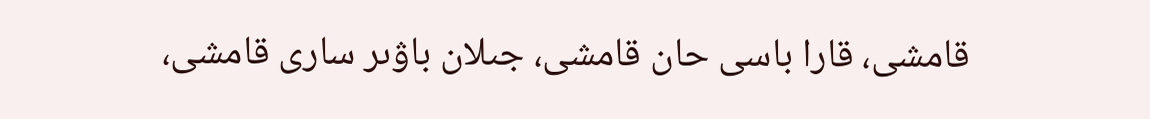قامشى، قارا باسى حان قامشى، جىلان باۋىر سارى قامشى،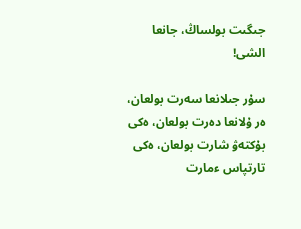جىگىت بولساڭ، جانعا الشى!

سۇر جىلانعا سەرت بولعان، ەر ۇلانعا دەرت بولعان، ەكى بۇكتەۋ شارت بولعان، ەكى تارتپاس ءمارت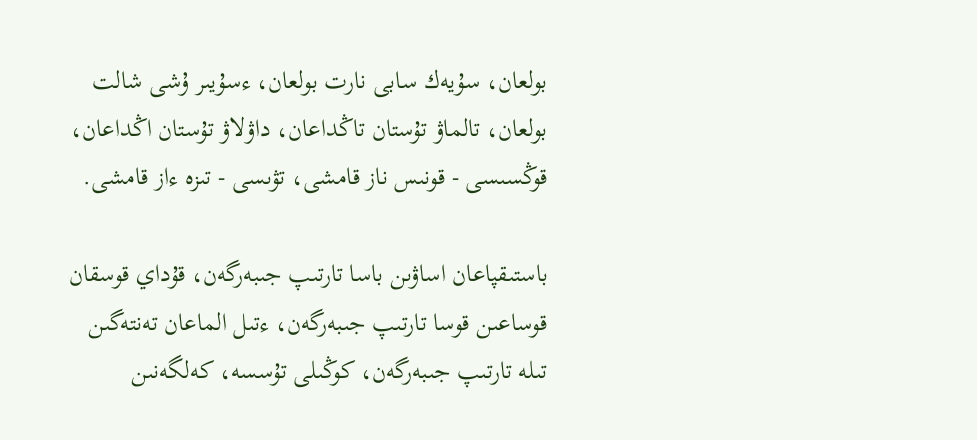بولعان، سۇيەك سابى نارت بولعان، ءسۇيىر ۇشى شالت بولعان، تالماۋ تۇستان تاڭداعان، داۋلاۋ تۇستان اڭداعان، قوڭسىسى - قونىس ناز قامشى، تۋىسى - تىزە ءاز قامشى.

باستىقپاعان اساۋىن باسا تارتىپ جىبەرگەن، قۇداي قوسقان قوساعىن قوسا تارتىپ جىبەرگەن، ءتىل الماعان تەنتەگىن تىلە تارتىپ جىبەرگەن، كوڭىلى تۇسسە، كەلگەنىن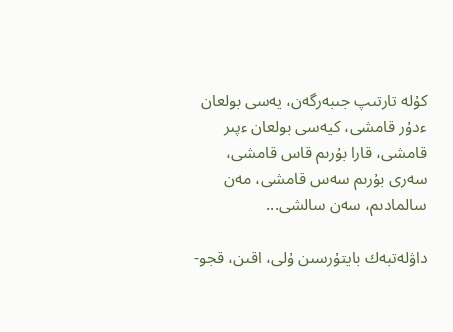كۇلە تارتىپ جىبەرگەن، يەسى بولعان ءدۇر قامشى، كيەسى بولعان ءپىر قامشى، قارا بۇرىم قاس قامشى، سەرى بۇرىم سەس قامشى، مەن سالمادىم، سەن سالشى...

داۋلەتبەك بايتۇرسىن ۇلى، اقىن، قجو-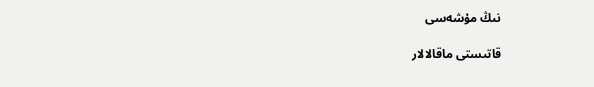نىڭ مۇشەسى

قاتىستى ماقالالار